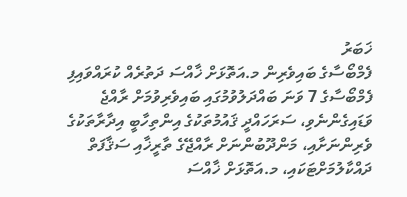ޚަބަރު
ފެމްބޯސާގެ ބައިވެރިން މ.އަތޮޅަށް ޚާއްސަ ދަތުރެއް ކުރައްވައިފި
ފެމްބޯސާގެ 7 ވަނަ ބައްދަލުވުމުގައި ބައިވެރިވުމަށް ރާއްޖެ ވަޑައިގެންނެވި، ސަރަހައްދީ ޤައުމުތަކުގެ އިންތިހާބީ އިދާރާތަކުގެ ވެރިންނަށާއި، މަންދޫބުންނަށް ރާއްޖޭގެ ތާރީޚާއި ސަޤާފަތް ދައްކާލުމަށްޓަކައި، މ.އަތޮޅަށް ޚާއްސަ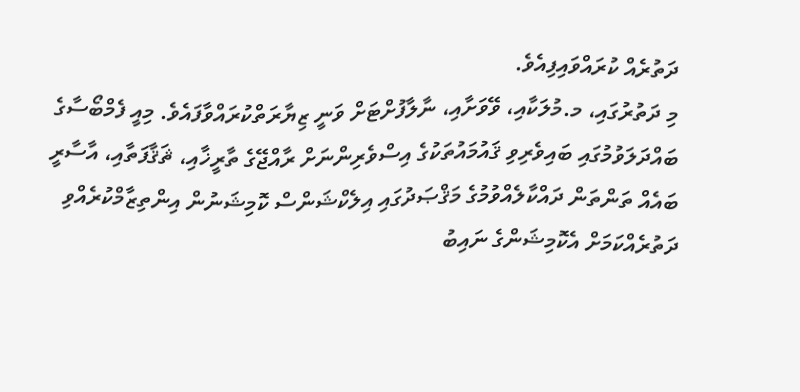ދަތުރެއް ކުރައްވައިފިއެވެ.
މި ދަތުރުގައި، މ.މުލަކާއި، ވޭވަށާއި، ނާލާފުށްޓަށް ވަނީ ޒިޔާރަތްކުރައްވާފައެވެ. މިއީ ފެމްބޯސާގެ ބައްދަލަވުމުގައި ބައިވެރިވި ޤައުމައުތަކުގެ އިސްވެރިންނަށް ރާއްޖޭގެ ތާރީޚާއި، ޘަޤާފަތާއި، އާސާރީ ބައެއް ތަންތަން ދައްކާލެއްވުމުގެ މަޤްޞަދުގައި އިލެކްޝަންސް ކޮމިޝަނުން އިންތިޒާމްކުރެއްވި ދަތުރެއްކަމަށް އެކޮމިޝަންގެ ނައިބު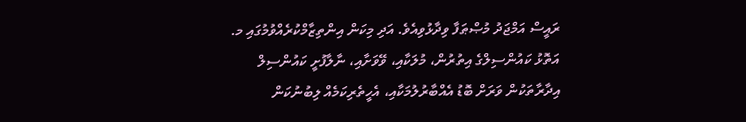ރައީސް އަމްޖަދު މުޞްޠަފާ ވިދާޅުވިއެވެ. އަދި މިކަން އިންތިޒާމްކުރެއްވުމުގައި މ. އަތޮޅު ކައުންސިލްގެ އިތުރުން، މުލަކާއި، ވޭވަށާއި، ނާލާފުށީ ކައުންސިލް އިދާރާތަކުން ވަރަށް ބޮޑު އެއްބާރުލުމަކާއި، އެހީތެރިކަމެއް ލިބުނުކަން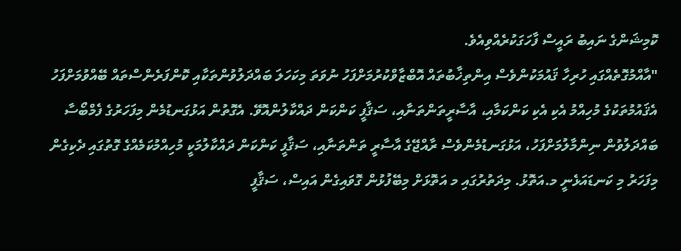ކޮމިޝަންގެ ނައިބު ރައީސް ފާހަގަކުރެއްވިއެވެ.
"އާއްމުގޮތެއްގައި ހުރިހާ ޤައުމަކުންވެސް އިންތިޚާބުތައް އޮބްޒާވްކުރުމަށްފަހު ނުވަތަ މިކަހަލަ ބައްދަލުވުންތަކާއި ކޮންފަރެންސްތައް ބޭއްވުމަށްފަހު އެޤައުމުތަކުގެ މުހިއްމު އެކި އެކި ކަންކަމާއި، އާސާރީތަންތަނާއި، ސަޤާފީ ކަންކަން ދައްކާލުންއޮވޭ. އެގޮތުން އަޅުގަނޑުމެން މިފަހަރުގެ ފެމްބޯސާ ބައްދަލުވުން ނިންމާލުމަށްފަހު، އަޅުގަނޑުމެންވެސް ރާއްޖޭގެ އާސާރީ ތަންތަނާއި، ސަޤާފީ ކަންކަން ދައްކާލުމަކީ މުހިއްމުކަމެއްގެ ގޮތުގައި ދެކިގެން މިފަހަރު މި ކަނޑައަޅެނީ މ.އަތޮޅު. މިދަތުރުގައި މ އަތޮޅަށް މިބޭފުޅުން ގޮވައިގެން އައިސް، ސަޤާފީ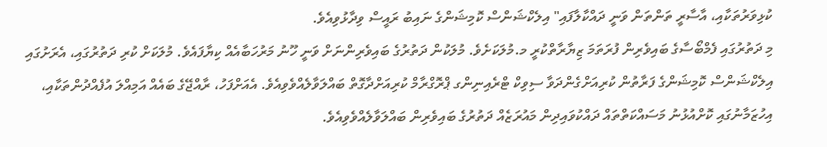ކުޅިވަރުތަކާއި، އާސާރީ ތަންތަން ވަނީ ދައްކާލާފައި" އިލެކްޝަންސް ކޮމިޝަންގެ ނައިބު ރައީސް ވިދާޅުވިއެވެ.
މި ދަތުރުގައި ފެމްބޯސާގެ ބައިވެރިން ފުރަތަމަ ޒިޔާރާތްކުރީ މ.މުލަކަށެވެ. މުލަކުން ދަތުރުގެ ބައިވެރިންނަށް ވަނީ ހޫނު މަރުހަބާއެއް ކިޔާފައެވެ. މުލަކަށް ކުރި ދަތުރުގައި، އެރަށުގައި އިލެކްޝަންސް ކޮމިޝަންގެ ފަރާތުން ކުރިއަށްގެންދަވާ ސިވިކް ޓްރެއިނިންގ ޕްރޮގްރާމް ކުރިއަށްދާގޮތް ބައްލަވާލެއްވެވިއެވެ. އެއަށްފަހު، ރާއްޖޭގެ ބައެއް އަމިއްލަ އުފެއްދުންތަކާއި، އިހުޒަމާނުގައި ކޮށްއުޅުނު މަސައްކަތްތައް ދައްކުވައިދިން މައުރަޒެއް ދަތުރުގެ ބައިވެރިން ބައްލަވާލެއްވެވިއެވެ.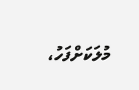މުލަކަށްފަހު،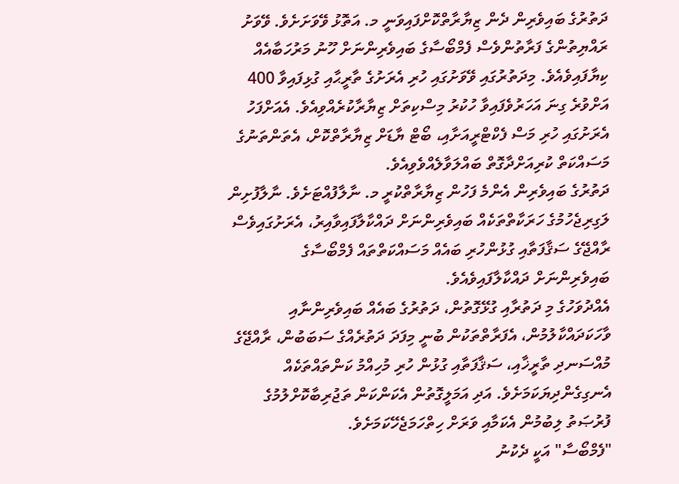ދަތުރުގެ ބައިވެރިން ދެން ޒިޔާރާތްކޮށްފައިވަނީ މ. އަތޮޅު ވޭވަށަށެވެ. ވޭވަށު ރައްޔިތުންގެ ފަރާތުންވެސް ފެމްބޯސާގެ ބައިވެރިންނަށް ހޫނު މަރުހަބާއެއް ކިޔާފައިވެއެވެ. މިދަތުރުގައި ވޭވަށުގައި ހުރި އެރަށުގެ ތާރީޙާއި ގުޅިފައިވާ 400 އަށްވުރެ ގިނަ އަހަރުވެފައިވާ ހުކުރު މިސްކިތަށް ޒިޔާރާކުރެއްވިއެވެ. އެއަށްފަހު އެރަށުގައި ހުރި މަސް ފެކްޓްރީއަށާއި، ބޯޓް ޔާޑަށް ޒިޔާރާތްކޮށް، އެތަންތަނުގެ މަސައްކަތް ކުރިއަށްދާގޮތް ބައްލަވާލެއްވެވިއެވެ.
ދަތުރުގެ ބައިވެރިން އެންމެ ފަހުން ޒިޔާރާތްކުރީ މ. ނާލާފުއްޓަށެވެ. ނާލާފުށިން ލަގިރިޖެހުމުގެ ހަރަކާތްތަކެއް ބައިވެރިންނަށް ދައްކާލާފައިވާއިރު، އެރަށުގައިވެސް ރާއްޖޭގެ ސަޤާފަތާއި ގުޅުންހުރި ބައެއް މަސައްކަތްތައް ފެމްބޯސާގެ ބައިވެރިންނަށް ދައްކާލާފައިވެއެވެ.
އެއްދުވަހުގެ މި ދަތުރާއި ގުޅޭގޮތުން، ދަތުރުގެ ބައެއް ބައިވެރިންނާއި ވާހަކަދައްކާލުމުން، އެފަރާތްތަކުން ބުނީ މިފަދަ ދަތުރެއްގެ ސަބަބުން، ރާއްޖޭގެ މުއްސަނދި ތާރީޚާއި، ސަޤާފަތާއި ގުޅުން ހުރި މުހިއްމު ކަންތައްތަކެއް އެނގިގެންދިޔަކަމަށެވެ. އަދި އަމަލީގޮތުން އެކަންކަން ތަޖުރިބާކޮށްލުމުގެ ފުރުޞަތު ލިބުމުން އެކަމާއި ވަރަށް ހިތްހަމަޖެހޭކަމަށެވެ.
"ފެމްބޯސާ" އަކީ ދެކުނު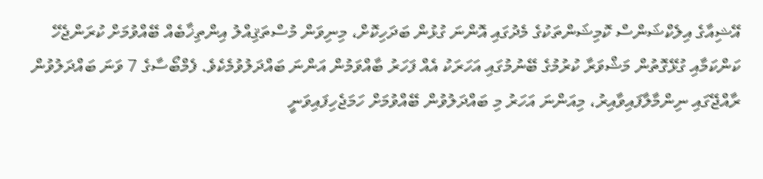އޭޝިއާގެ އިލެކްޝަންސް ކޮމިޝަންތަކުގެ މެދުގައި އޮންނަ ގުޅުން ބަދަހިކޮށް، މިނިވަން މުސްތަޤިއްލު އިންތިޚާބެއް ބޭއްވުމަށް ކުރަންޖެހޭ ކަންކަމާއި ގުޅޭގޮތުން މަޝްވަރާ ކުރުމުގެ ބޭނުމުގައި އަހަރަކު އެއް ފަހަރު ބާއްވަމުން އަންނަ ބައްދަލުވުމެކެވެ. ފެމްބޯސާގެ 7 ވަނަ ބައްދަލުވުން ރާއްޖޭގައި ނިންމާލާފައިވާއިރު، މިއަންނަ އަހަރު މި ބައްދަލުވުން ބޭއްވުމަށް ހަމަޖެހިފައިވަނީ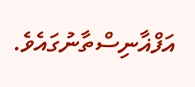އަފްޣާނިސްތާނުގައެވެ.